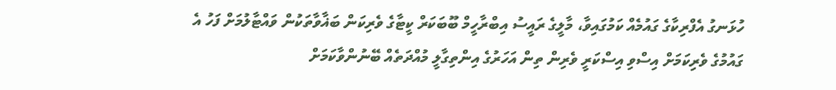ހުޅަނގު އެފްރިކާގެ ގައުމެއް ކަމުގައިވާ، މާލީގެ ރައީސު އިބްރާހީމް ބޫބަކަރް ކީޓާގެ ވެރިކަން ބަޣާވާތަކުން ވައްޓާލުމަށް ފަހު އެ ގައުމުގެ ވެރިކަމަށް އިސްވި އިސްކަރީ ވެރިން ތިން އަހަރުގެ އިންތިގާލީ މުއްދަތެއް ބޭނުންވާކަމަށް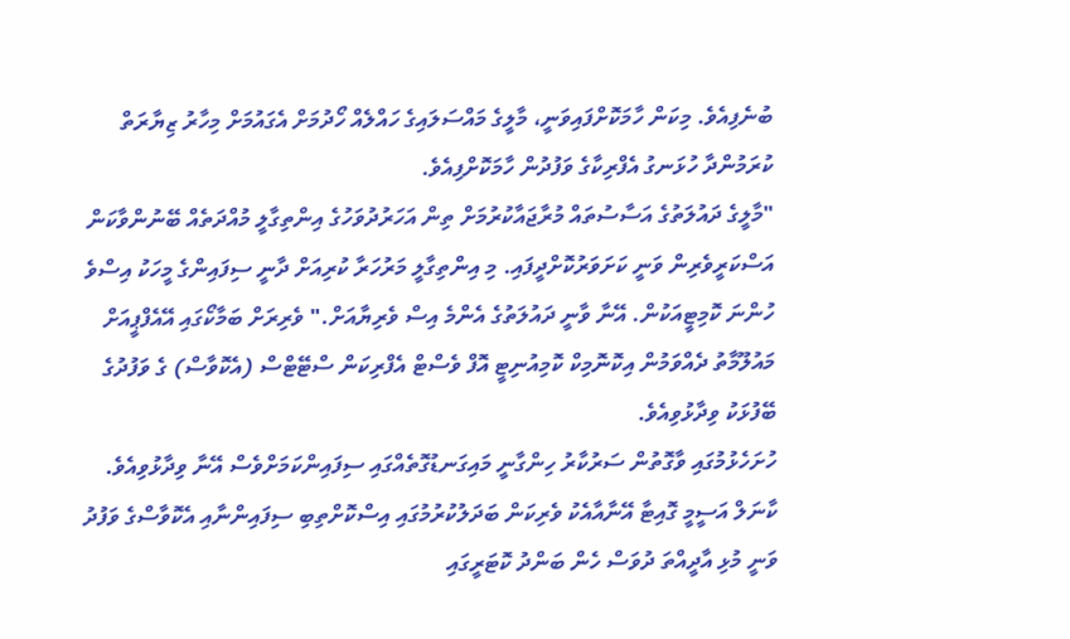ބުނެފިއެވެ. މިކަން ހާމަކޮށްފައިވަނީ، މާލީގެ މައްސަލައިގެ ހައްލެއް ހޯދުމަށް އެގައުމަށް މިހާރު ޒިޔާރަތް ކުރަމުންދާ ހުޅަނގު އެފްރިކާގެ ވަފުދުން ހާމަކޮށްފިއެވެ.
"މާލީގެ ދައުލަތުގެ އަސާސުތައް މުރާޖައާކުރުމަށް ތިން އަހަރުދުވަހުގެ އިންތިގާލީ މުއްދަތެއް ބޭނުންވާކަން އަސްކަރީވެރިން ވަނީ ކަށަވަރުކޮށްދީފައި. މި އިންތިގާލީ މަރުހަރާ ކުރިއަށް ދާނީ ސިފައިންގެ މީހަކު އިސްވެ ހުންނަ ކޮމިޓީއަކުން. އޭނާ ވާނީ ދައުލަތުގެ އެންމެ އިސް ވެރިޔާއަށް." ވެރިރަށް ބަމާކޯގައި އޭއެފްޕީއަށް މައުލޫމާތު ދެއްވަމުން އިކޮނޮމިކް ކޮމިއުނިޓީ އޮފް ވެސްޓް އެފްރިކަން ސްޓޭޓްސް (އެކޮވާސް) ގެ ވަފުދުގެ ބޭފުޅަކު ވިދާޅުވިއެވެ.
ހުށަހެޅުމުގައި ވާގޮތުން ސަރުކާރު ހިންގާނީ މައިގަނޑުގޮތެއްގައި ސިފައިންކަމަށްވެސް އޭނާ ވިދާޅުވިއެވެ.
ކާނަލް އަސީމީ ގޮއިޓާ އޭނާއާއެކު ވެރިކަން ބަދަލުކުރުމުގައި އިސްކޮށްތިބި ސިފައިންނާއި އެކޮވާސްގެ ވަފުދު ވަނީ މުޅި އާދީއްތަ ދުވަސް ހެން ބަންދު ކޮޓަރީގައި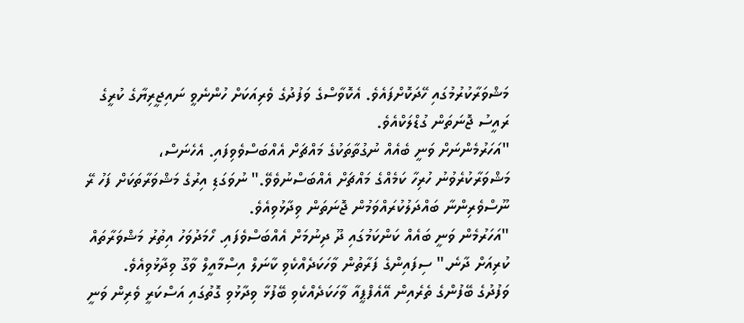މަޝްވަރާކުރުމުގައި ހޭދަކޮށްފައެވެ. އެކޮވާސްގެ ވަފުދުގެ ވެރިއަކަށް ހުންނެވީ ނައިޖީރިޔާގެ ކުރީގެ ރައީސު ޖޮނަތަން ގުޑްލަކްއެވެ.
"އަހަރުމެންނަށް ވަނީ ބެއެއް ނުގުތާތަކުގެ މައްޗަށް އެއްބަސްވެވިފައި. އެހެނަސް، މަޝްވަރާކުރެވުނު ހުރިހާ ކަމެއްގެ މައްޗަށް އެއްބަސްނުވެވޭ." ނުވަގަޑި އިރުގެ މަޝްވަރާތަކަށް ފަހު ރޭ ނޫސްވެރިންނާ ބައްދަލުކުރައްވަމުން ޖޮނަތަން ވިދާޅުވިއެވެ.
"އަހަރުމެން ވަނީ ބައެއް ކަންކަމުގައި ދޫ ދިނުމަށް އެއްބަސްވެފައި. ހޯމަދުވަހު އިތުރު މަޝްވަރާތައް ކުރިއަށް ދާނެ." ސިފައިންގެ ފަރާތުން ވާހަކަދެއްކެވި ކާނަލް އިސްމާއީލް ވާގޫ ވިދާޅުވިއެވެ.
ވަފުދުގެ ބޭފުންގެ ތެރެއިން އޭއެފްޕީއާ ވާހަކަދެއްކެވި ބޭފުޅާ ވިދާޅުވި ގޮތުގައި އަސްކަރީ ވެރިން ވަނީ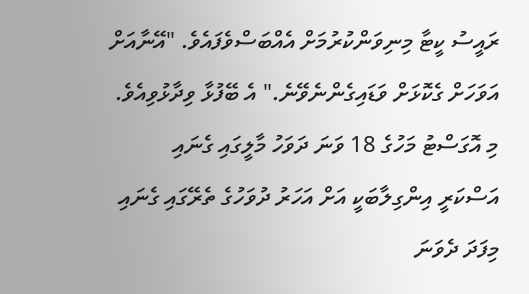ރައީސު ކީޓާ މިނިވަންކުރުމަށް އެއްބަސްވެފައެވެ. "އޭނާއަށް އަވަހަށް ގެކޮޅަށް ވަޑައިގެންނެވޭނެ." އެ ބޭފުޅާ ވިދާޅުވިއެވެ.
މި އޮގަސްޓު މަހުގެ 18 ވަނަ ދަވަހު މާލީގައި ގެނައި އަސްކަރީ އިންގިލާބަކީ އަށް އަހަރު ދުވަހުގެ ތެރޭގައި ގެނައި މިފަދަ ދެވަނަ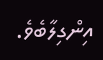އިންގިލާބެވެ.